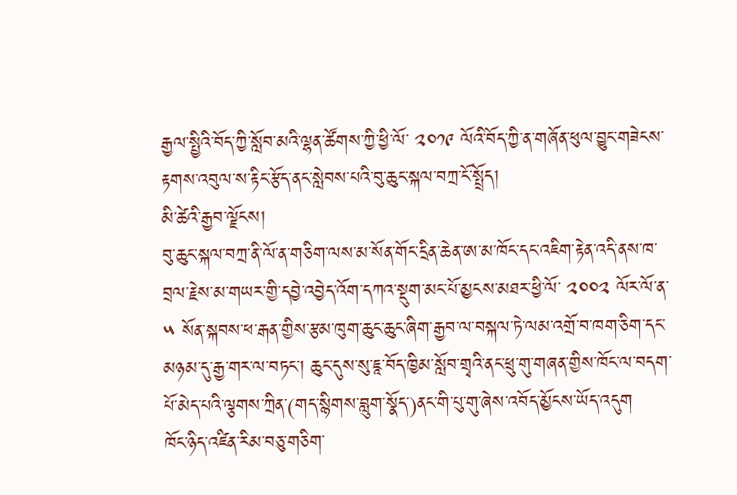རྒྱལ་སྤྱིའི་བོད་ཀྱི་སློབ་མའི་ལྷན་ཚོགས་ཀྱི་ཕྱི་ལོ་ ༢༠༡༩ ལོའི་བོད་ཀྱི་ན་གཞོན་ཕུལ་བྱུང་གཟེངས་རྟགས་འབུལ་ས་རྟིང་རྩོད་ནང་སླེབས་པའི་བུ་ཆུང་སྐལ་བཀྲ་ངོ་སྤྲོད།
མི་ཚེའི་རྒྱབ་ལྗོངས།
བུ་ཆུང་སྐལ་བཀྲ་ནི་ལོ་ན་གཅིག་ལས་མ་སོན་གོང་དྲིན་ཆེན་ཨ་མ་ཁོང་དང་འཇིག་རྟེན་འདི་ནས་ཁ་བྲལ་རྗེས་མ་གཡར་གྱི་དབྱེ་འབྱེད་འོག་དཀའ་སྡུག་མང་པོ་མྱངས་མཐར་ཕྱི་ལོ་ ༢༠༠༢ ལོར་ལོ་ན་ ༥ སོན་སྐབས་ཕ་རྒན་གྱིས་རྩམ་ཁུག་ཆུང་ཆུང་ཞིག་རྒྱབ་ལ་བསྐལ་ཏེ་ལམ་འགྲོ་བ་ཁག་ཅིག་དང་མཉམ་དུ་རྒྱ་གར་ལ་བཏང་། ཆུང་དུས་སུ་ཇཱ་བོད་ཁྱིམ་སློབ་གྲྭའི་ནང་ཕྲུ་གུ་གཞན་གྱིས་ཁོང་ལ་བདག་པོ་མེད་པའི་ལྕགས་ཀྲིན་(གད་སྙིགས་བླུག་སྣོད་)ནང་གི་པུ་གུ་ཞེས་འབོད་མྱོངས་ཡོད་འདུག
ཁོང་ཉིད་འཛིན་རིམ་བཅུ་གཅིག་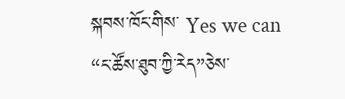སྐབས་ཁོང་གིས་ Yes we can “ང་ཚོས་ཐུབ་ཀྱི་རེད”ཅེས་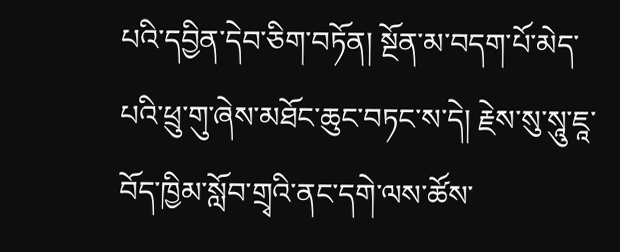པའི་དབྱིན་དེབ་ཅིག་བཏོན། སྔོན་མ་བདག་པོ་མེད་པའི་ཕྲུ་གུ་ཞེས་མཐོང་ཆུང་བཏང་ས་དེ། རྗེས་སུ་སཱུ་ཇཱ་བོད་ཁྱིམ་སློབ་གྲྭའི་ནང་དགེ་ལས་ཚོས་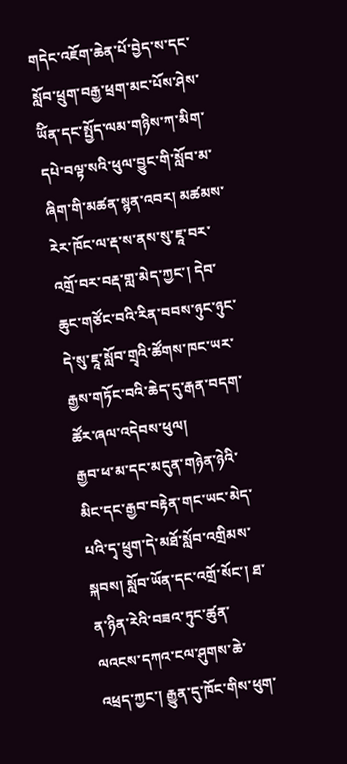གདེང་འཇོག་ཆེན་པོ་བྱེད་ས་དང་སློབ་ཕྲུག་བརྒྱ་ཕྲག་མང་པོས་ཤེས་ཡོིན་དང་སྤྱོད་ལམ་གཉིས་ཀ་མིག་དཔེ་བལྟ་སའི་ཕུལ་བྱུང་གི་སློབ་མ་ཞིག་གི་མཚན་སྙན་འབར། མཚམས་རེར་ཁོང་ལ་རྡ་ས་ནས་སུ་ཇཱ་བར་འགྲོ་བར་བརྡ་གླ་མེད་ཀྱང་། དེབ་ཆུང་གཙོང་བའི་རིན་བབས་ཉུང་ཉུང་དེ་སུ་ཇཱ་སློབ་གྲྭའི་ཚོགས་ཁང་ཡར་རྒྱས་གཏོང་བའི་ཆེད་དུ་རྒན་བདག་ཚོར་ཞལ་འདེབས་ཕུལ།
རྒྱབ་ཕ་མ་དང་མདུན་གཉེན་ཉེའི་མིང་དང་རྒྱབ་བརྟེན་གང་ཡང་མེད་པའི་དྭ་ཕྲུག་དེ་མཐོ་སློབ་འགྲིམས་སྐབས། སློབ་ཡོན་དང་འགྲོ་སོང་། ཐ་ན་ཉིན་རེའི་བཟའ་ཏུང་ཚུན་ལའངས་དཀའ་ངལ་ཤུགས་ཆེ་འཕྲད་ཀྱང་། རྒྱུན་དུ་ཁོང་གིས་ཕུག་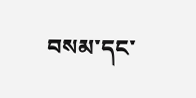བསམ་དང་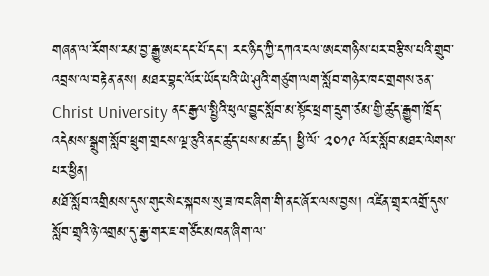གཞན་ལ་རོགས་རམ་བྱ་རྒྱུ་ཨང་དང་པོ་དང་། རང་ཉིད་ཀྱི་དཀའ་ངལ་ཨང་གཉིས་པར་བརྩིས་པའི་གྲུབ་འབྲས་ལ་བརྟེན་ནས། མཐར་བྷང་ལོར་ཡོད་པའི་ཡེ་ཤུའི་གཙུག་ལག་སློབ་གཉེར་ཁང་གྲགས་ཅན་Christ University ནང་རྒྱལ་སྤྱིའི་ཕུལ་བྱུང་སློབ་མ་སྟོང་ཕྲག་དྲུག་ཙམ་གྱི་ཚུད་རྒྱུག་ཁྲོད་འདེམས་སྒྲུག་སློབ་ཕྲུག་གྲངས་ལྔ་ཅུའི་ནང་ཚུད་པས་མ་ཚད། ཕྱི་ལོ་ ༢༠༡༩ ལོར་སློབ་མཐར་ལེགས་པར་ཕྱིན།
མཐོ་སློབ་འགྲིམས་དུས་གུང་སེང་སྐབས་སུ་ཟ་ཁང་ཞིག་གི་ནང་ཞོར་ལས་བྱས། འཛིན་གྲྭར་འགྲོ་དུས་སློབ་གྲྭའི་ཉེ་འགྲམ་དུ་རྒྱ་གར་ཇ་གཙོང་མཁན་ཞིག་ལ་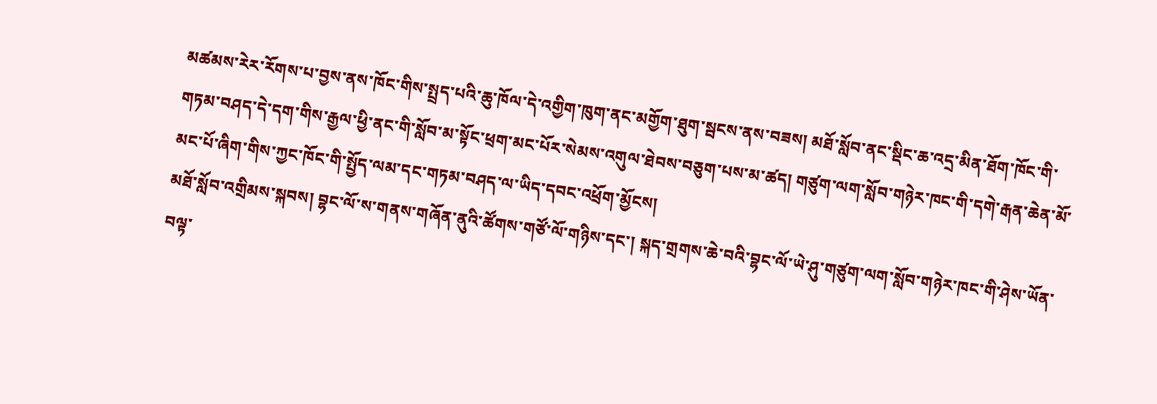མཚམས་རེར་རོགས་པ་བྱས་ནས་ཁོང་གིས་སྤྲད་པའི་ཆུ་ཁོལ་དེ་འགྱིག་ཁུག་ནང་མགྱོག་ཐུག་སྦངས་ནས་བཟས། མཐོ་སློབ་ནང་སྡིང་ཆ་འདྲ་མིན་ཐོག་ཁོང་གི་གཏམ་བཤད་དེ་དག་གིས་རྒྱལ་ཕྱི་ནང་གི་སློབ་མ་སྟོང་ཕྲག་མང་པོར་སེམས་འགུལ་ཐེབས་བཅུག་པས་མ་ཚད། གཙུག་ལག་སློབ་གཉེར་ཁང་གི་དགེ་རྒན་ཆེན་མོ་མང་པོ་ཞིག་གིས་ཀྱང་ཁོང་གི་སྤྱོད་ལམ་དང་གཏམ་བཤད་ལ་ཡིད་དབང་འཕྲོག་མྱོངས།
མཐོ་སློབ་འགྲིམས་སྐབས། བྷང་ལོ་ས་གནས་གཞོན་ནུའི་ཚོགས་གཙོ་ལོ་གཉིས་དང་། སྐད་གྲགས་ཆེ་བའི་བྷང་ལོ་ཡེ་ཤུ་གཙུག་ལག་སློབ་གཉེར་ཁང་གི་ཤེས་ཡོན་བལྟ་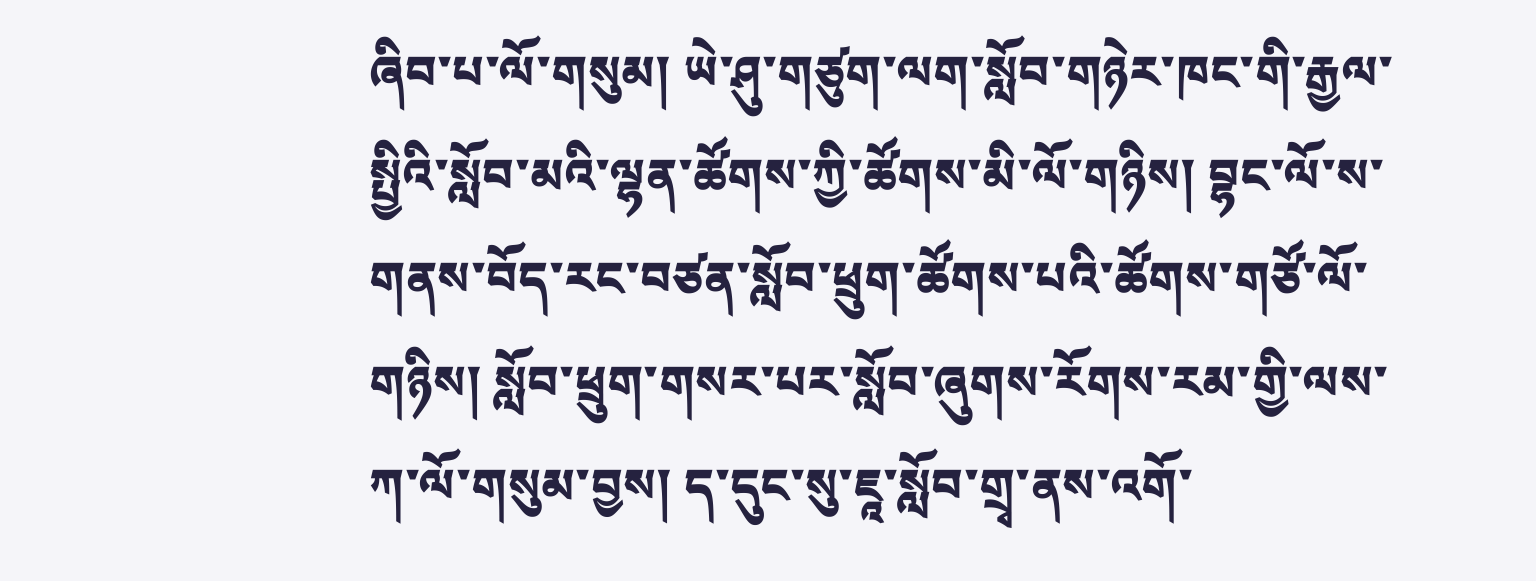ཞིབ་པ་ལོ་གསུམ། ཡེ་ཤུ་གཙུག་ལག་སློབ་གཉེར་ཁང་གི་རྒྱལ་སྤྱིའི་སློབ་མའི་ལྷན་ཚོགས་ཀྱི་ཚོགས་མི་ལོ་གཉིས། བྷང་ལོ་ས་གནས་བོད་རང་བཙན་སློབ་ཕྲུག་ཚོགས་པའི་ཚོགས་གཙོ་ལོ་གཉིས། སློབ་ཕྲུག་གསར་པར་སློབ་ཞུགས་རོགས་རམ་གྱི་ལས་ཀ་ལོ་གསུམ་བྱས། ད་དུང་སུ་ཇཱ་སློབ་གྲྭ་ནས་འགོ་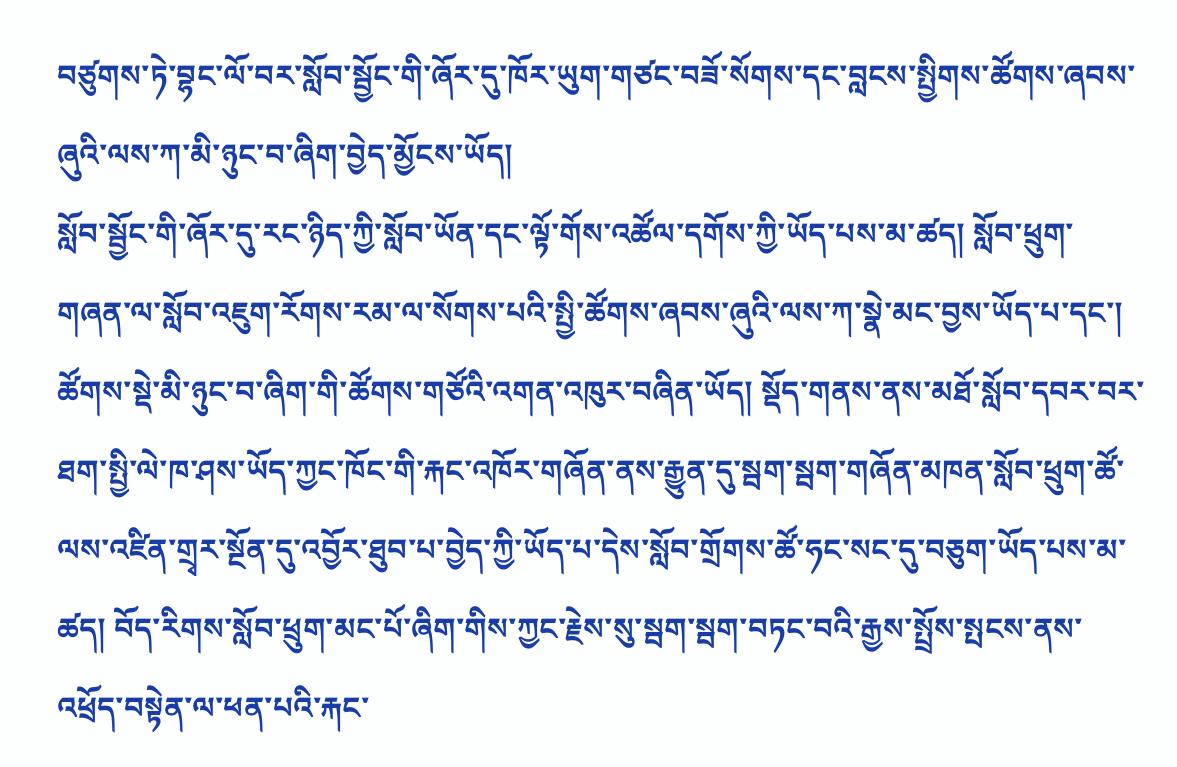བཙུགས་ཏེ་བྷང་ལོ་བར་སློབ་སྦྱོང་གི་ཞོར་དུ་ཁོར་ཡུག་གཙང་བཟོ་སོགས་དང་བླངས་སྤྱིགས་ཚོགས་ཞབས་ཞུའི་ལས་ཀ་མི་ཉུང་བ་ཞིག་བྱེད་མྱོངས་ཡོད།
སློབ་སྦྱོང་གི་ཞོར་དུ་རང་ཉིད་ཀྱི་སློབ་ཡོན་དང་ལྟོ་གོས་འཚོལ་དགོས་ཀྱི་ཡོད་པས་མ་ཚད། སློབ་ཕྲུག་གཞན་ལ་སློབ་འཇུག་རོགས་རམ་ལ་སོགས་པའི་སྤྱི་ཚོགས་ཞབས་ཞུའི་ལས་ཀ་སྣེ་མང་བྱས་ཡོད་པ་དང་། ཚོགས་སྡེ་མི་ཉུང་བ་ཞིག་གི་ཚོགས་གཙོའི་འགན་འཁུར་བཞིན་ཡོད། སྡོད་གནས་ནས་མཐོ་སློབ་དབར་བར་ཐག་སྤྱི་ལེ་ཁ་ཤས་ཡོད་ཀྱང་ཁོང་གི་རྐང་འཁོར་གཞོན་ནས་རྒྱུན་དུ་སྦག་སྦག་གཞོན་མཁན་སློབ་ཕྲུག་ཚོ་ལས་འཛིན་གྲྭར་སྔོན་དུ་འབྱོར་ཐུབ་པ་བྱེད་ཀྱི་ཡོད་པ་དེས་སློབ་གྲོགས་ཚོ་ཧང་སང་དུ་བཅུག་ཡོད་པས་མ་ཚད། བོད་རིགས་སློབ་ཕྲུག་མང་པོ་ཞིག་གིས་ཀྱང་རྗེས་སུ་སྦག་སྦག་བཏང་བའི་རྒྱས་སྤྲོས་སྤངས་ནས་འཕྲོད་བསྟེན་ལ་ཕན་པའི་རྐང་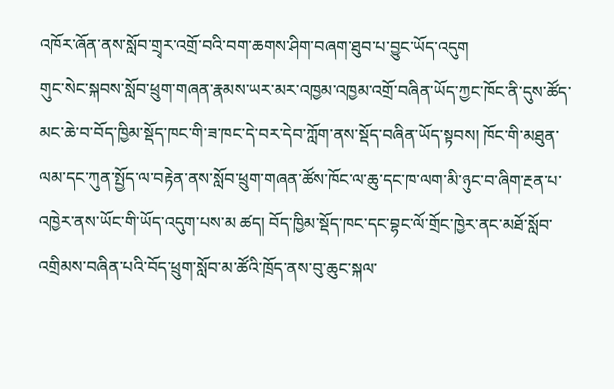འཁོར་ཞོན་ནས་སློབ་གྲྭར་འགྲོ་བའི་བག་ཆགས་ཤིག་བཞག་ཐུབ་པ་བྱུང་ཡོད་འདུག
གུང་སེང་སྐབས་སློབ་ཕྲུག་གཞན་རྣམས་ཡར་མར་འཁྱམ་འཁྱམ་འགྲོ་བཞིན་ཡོད་ཀྱང་ཁོང་ནི་དུས་ཚོད་མང་ཆེ་བ་བོད་ཁྱིམ་སྡོད་ཁང་གི་ཟ་ཁང་དེ་བར་དེབ་ཀློག་ནས་སྡོད་བཞིན་ཡོད་སྟབས། ཁོང་གི་མཐུན་ལམ་དང་ཀུན་སྤྱོད་ལ་བརྟེན་ནས་སློབ་ཕྲུག་གཞན་ཚོས་ཁོང་ལ་ཆུ་དང་ཁ་ལག་མི་ཉུང་བ་ཞིག་རྔན་པ་འཁྱེར་ནས་ཡོང་གི་ཡོད་འདུག་པས་མ ཚད། བོད་ཁྱིམ་སྡོད་ཁང་དང་བྷང་ལོ་གྲོང་ཁྱེར་ནང་མཐོ་སློབ་འགྲིམས་བཞིན་པའི་བོད་ཕྲུག་སློབ་མ་ཚོའི་ཁྲོད་ནས་བུ་ཆུང་སྐལ་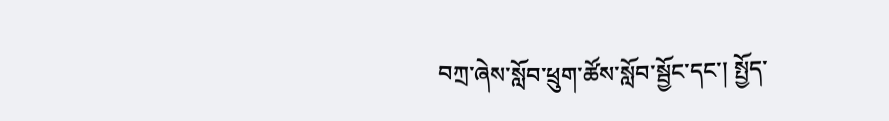བཀྲ་ཞེས་སློབ་ཕྲུག་ཚོས་སློབ་སྦྱོང་དང་། སྤྱོད་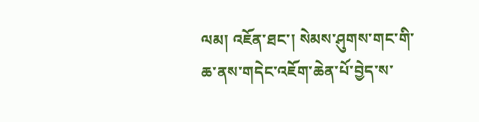ལམ། འཇོན་ཐང་། སེམས་ཤུགས་གང་གི་ཆ་ནས་གདེང་འཇོག་ཆེན་པོ་བྱེད་ས་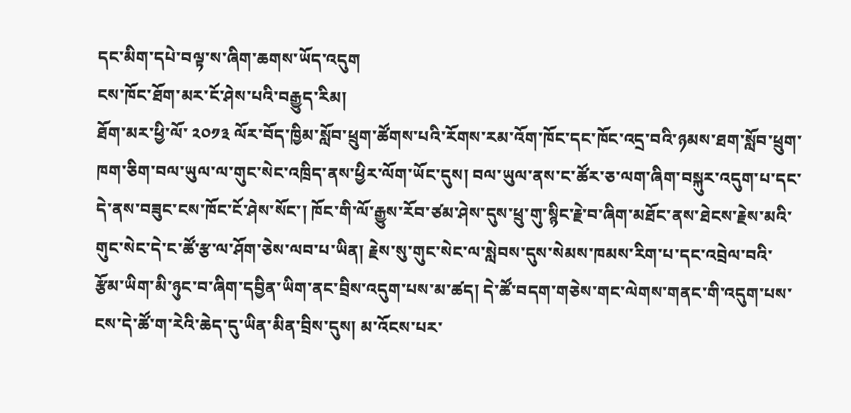དང་མིག་དཔེ་བལྟ་ས་ཞིག་ཆགས་ཡོད་འདུག
ངས་ཁོང་ཐོག་མར་ངོ་ཤེས་པའི་བརྒྱུད་རིམ།
ཐོག་མར་ཕྱི་ལོ་ ༢༠༡༣ ལོར་བོད་ཁྱིམ་སློབ་ཕྲུག་ཚོགས་པའི་རོགས་རམ་འོག་ཁོང་དང་ཁོང་འདྲ་བའི་ཉམས་ཐག་སློབ་ཕྲུག་ཁག་ཅིག་བལ་ཡུལ་ལ་གུང་སེང་འཁྲིད་ནས་ཕྱིར་ལོག་ཡོང་དུས། བལ་ཡུལ་ནས་ང་ཚོར་ཅ་ལག་ཞིག་བསྐུར་འདུག་པ་དང་དེ་ནས་བཟུང་ངས་ཁོང་ངོ་ཤེས་སོང་། ཁོང་གི་ལོ་རྒྱུས་རོབ་ཙམ་ཤེས་དུས་ཕྲུ་གུ་སྙིང་རྗེ་བ་ཞིག་མཐོང་ནས་ཐེངས་རྗེས་མའི་གུང་སེང་དེ་ང་ཚོ་རྩ་ལ་ཤོག་ཅེས་ལབ་པ་ཡིན། རྗེས་སུ་གུང་སེང་ལ་སླེབས་དུས་སེམས་ཁམས་རིག་པ་དང་འབྲེལ་བའི་རྩོམ་ཡིག་མི་ཉུང་བ་ཞིག་དབྱིན་ཡིག་ནང་བྲིས་འདུག་པས་མ་ཚད། དེ་ཚོ་བདག་གཅེས་གང་ལེགས་གནང་གི་འདུག་པས་ངས་དེ་ཚོ་ག་རེའི་ཆེད་དུ་ཡིན་མིན་བྲིས་དུས། མ་འོངས་པར་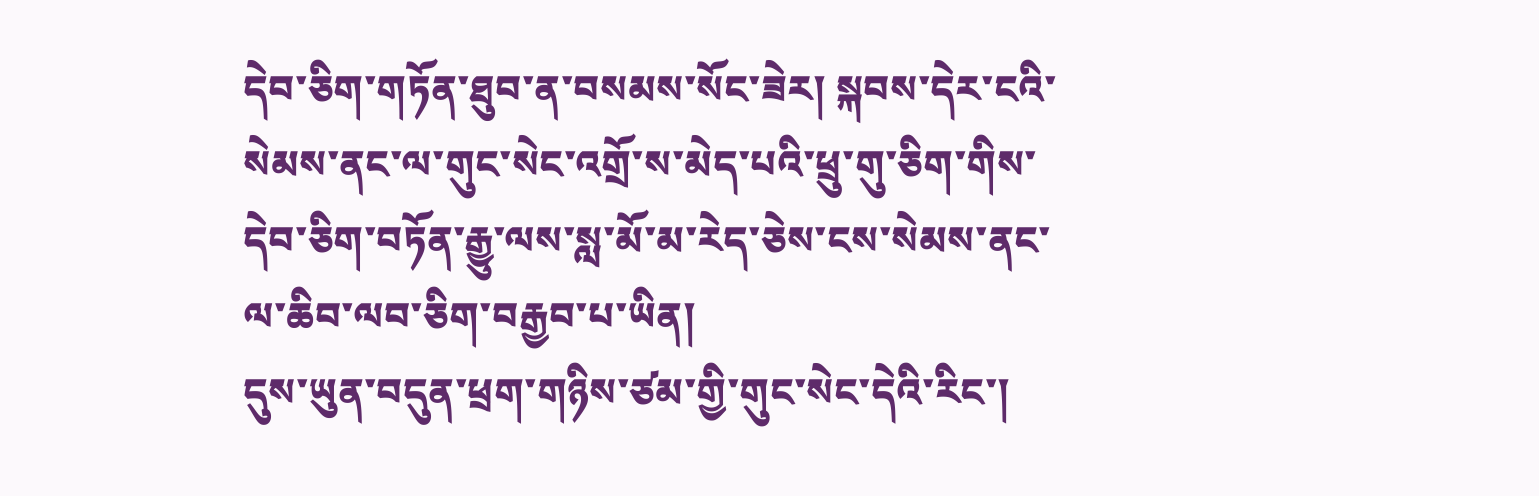དེབ་ཅིག་གཏོན་ཐུབ་ན་བསམས་སོང་ཟེར། སྐབས་དེར་ངའི་སེམས་ནང་ལ་གུང་སེང་འགྲོ་ས་མེད་པའི་ཕྲུ་གུ་ཅིག་གིས་དེབ་ཅིག་བཏོན་རྒྱུ་ལས་སླ་མོ་མ་རེད་ཅེས་ངས་སེམས་ནང་ལ་ཆིབ་ལབ་ཅིག་བརྒྱབ་པ་ཡིན།
དུས་ཡུན་བདུན་ཕྲག་གཉིས་ཙམ་གྱི་གུང་སེང་དེའི་རིང་།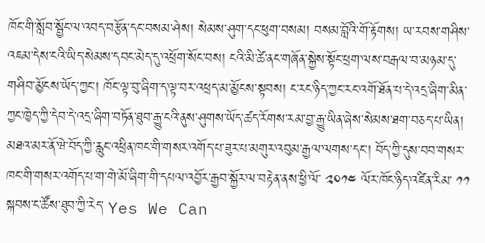ཁོང་གི་སློབ་སྦྱོང་ལ་འབད་བརྩོན་དང་བསམ་ཤེས། སེམས་ཤུག་དང་ཕུག་བསམ། བསམ་བློའི་གོ་རྟོགས། ཡ་རབས་གཤིས་འཇམ་དེས་ངའི་ཡིད་སེམས་དབང་མེད་དུ་འཕྲོག་སོང་བས། ངའི་མི་ཚེ་ནང་གཞོན་སྐྱེས་སྟོང་ཕྲག་ལས་བརྒལ་བ་མཉམ་དུ་གཤིབ་མྱོངས་ཡོད་ཀྱང་། ཁོང་ལྟ་བུ་ཞིག་ད་ལྟ་བར་འཕྲད་མ་མྱོངས་སྟབས། ང་རང་ཉིད་ཀྱང་རང་འགོ་ཐོན་པ་དེ་འདྲ་ཞིག་མིན་ཀྱང་ཁྱེད་ཀྱི་དེབ་དེ་འདྲ་ཞིག་བཏོན་ཐུབ་རྒྱུ་ངའི་ནུས་ཤུགས་ཡོད་ཚད་རོགས་རམ་བྱ་རྒྱུ་ཡིན་ཞེས་སེམས་ཐག་བཅད་པ་ཡིན།
མཐའ་མར་ནོ་ཝེ་བོད་ཀྱི་རླུང་འཕྲིན་ཁང་གི་གསར་འགོད་པ་ཟུར་པ་མགུར་འབུམ་རྒྱལ་ལགས་དང་། བོད་ཀྱི་དུས་བབ་གསར་ཁང་གི་གསར་འགོད་པ་ག་གེ་མོ་ཞིག་གི་དཔལ་འབྱོར་རྒྱབ་སྐྱོར་ལ་བརྟེན་ནས་ཕྱི་ལོ་ ༢༠༡༤ ལོར་ཁོང་ཉིད་འཛིན་རིམ་ ༡༡ སྐབས་ང་ཚོས་ཐུབ་ཀྱི་རེད་ Yes We Can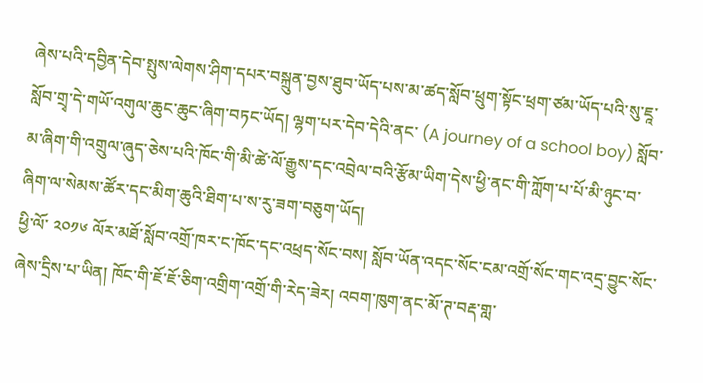ཞེས་པའི་དབྱིན་དེབ་སྤུས་ལེགས་ཤིག་དཔར་བསྐྲུན་བྱས་ཐུབ་ཡོད་པས་མ་ཚད་སློབ་ཕྲུག་སྟོང་ཕྲག་ཙམ་ཡོད་པའི་སུ་ཇཱ་སློབ་གྲྭ་དེ་གཡོ་འགུལ་ཆུང་ཆུང་ཞིག་བཏང་ཡོད། ལྷག་པར་དེབ་དེའི་ནང་ (A journey of a school boy) སློབ་མ་ཞིག་གི་འགྲུལ་ཞུད་ཅེས་པའི་ཁོང་གི་མི་ཚེ་ལོ་རྒྱུས་དང་འབྲེལ་བའི་རྩོམ་ཡིག་དེས་ཕྱི་ནང་གི་ཀློག་པ་པོ་མི་ཉུང་བ་ཞིག་ལ་སེམས་ཚོར་དང་མིག་ཆུའི་ཐིག་པ་ས་རུ་ཟག་བཅུག་ཡོད།
ཕྱི་ལོ་ ༢༠༡༦ ལོར་མཐོ་སློབ་འགྲོ་ཁར་ང་ཁོང་དང་འཕྲད་སོང་བས། སློབ་ཡོན་འདང་སོང་ངམ་འགྲོ་སོང་གང་འདྲ་བྱུང་སོང་ཞེས་དྲིས་པ་ཡིན། ཁོང་གི་ཇོ་ཇོ་ཅིག་འགྲིག་འགྲོ་གི་རེད་ཟེར། འབག་ཁུག་ནང་མོ་ཊ་བརྡ་གླ་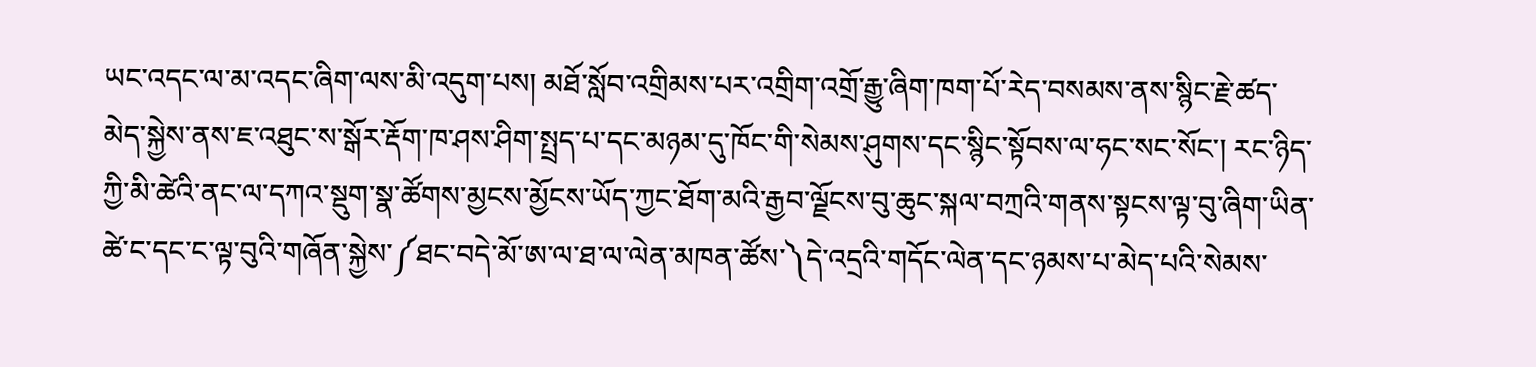ཡང་འདང་ལ་མ་འདང་ཞིག་ལས་མི་འདུག་པས། མཐོ་སློབ་འགྲིམས་པར་འགྲིག་འགྲོ་རྒྱུ་ཞིག་ཁག་པོ་རེད་བསམས་ནས་སྙིང་རྗེ་ཚད་མེད་སྐྱེས་ནས་ཇ་འཐུང་ས་སྒོར་རྡོག་ཁ་ཤས་ཤིག་སྤྲད་པ་དང་མཉམ་དུ་ཁོང་གི་སེམས་ཤུགས་དང་སྙིང་སྟོབས་ལ་ཧང་སང་སོང་། རང་ཉིད་ཀྱི་མི་ཚེའི་ནང་ལ་དཀའ་སྡུག་སྣ་ཚོགས་མྱངས་མྱོངས་ཡོད་ཀྱང་ཐོག་མའི་རྒྱབ་ལྗོངས་བུ་ཆུང་སྐལ་བཀྲའི་གནས་སྟངས་ལྟ་བུ་ཞིག་ཡིན་ཚེ་ང་དང་ང་ལྟ་བུའི་གཞོན་སྐྱེས་༼ཐང་བདེ་མོ་ཨ་ལ་ཐ་ལ་ལེན་མཁན་ཚོས་༽དེ་འདྲའི་གདོང་ལེན་དང་ཉམས་པ་མེད་པའི་སེམས་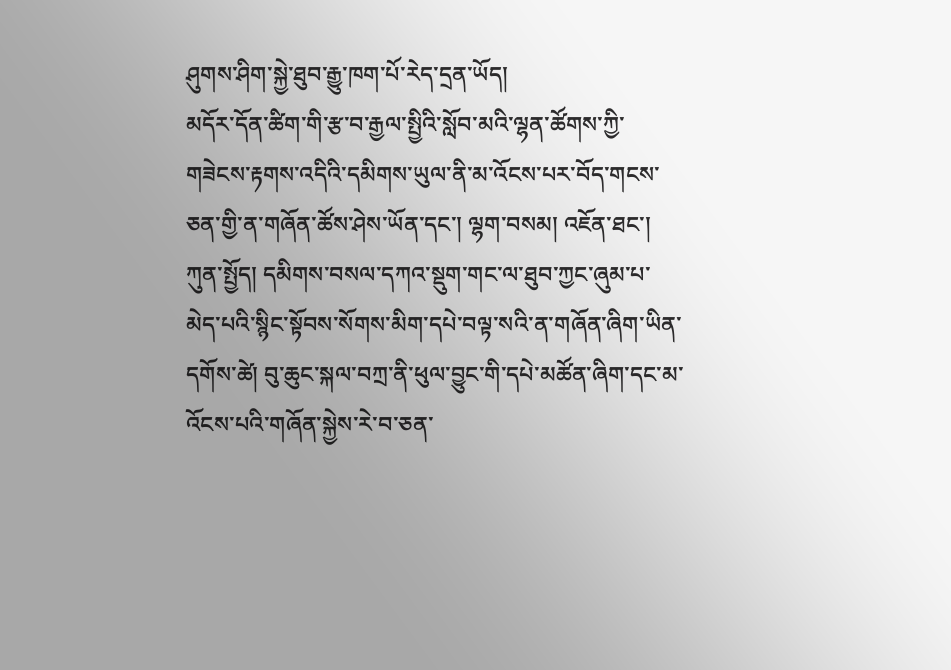ཤུགས་ཤིག་སྐྱེ་ཐུབ་རྒྱུ་ཁག་པོ་རེད་དྲན་ཡོད།
མདོར་དོན་ཚིག་གི་རྩ་བ་རྒྱལ་སྤྱིའི་སློབ་མའི་ལྷན་ཚོགས་ཀྱི་གཟེངས་རྟགས་འདིའི་དམིགས་ཡུལ་ནི་མ་འོངས་པར་བོད་གངས་ཅན་གྱི་ན་གཞོན་ཚོས་ཤེས་ཡོན་དང་། ལྷག་བསམ། འཇོན་ཐང་། ཀུན་སྤྱོད། དམིགས་བསལ་དཀའ་སྡུག་གང་ལ་ཐུབ་ཀྱང་ཞུམ་པ་མེད་པའི་སྙིང་སྟོབས་སོགས་མིག་དཔེ་བལྟ་སའི་ན་གཞོན་ཞིག་ཡིན་དགོས་ཚེ། བུ་ཆུང་སྐལ་བཀྲ་ནི་ཕུལ་བྱུང་གི་དཔེ་མཚོན་ཞིག་དང་མ་འོངས་པའི་གཞོན་སྐྱེས་རེ་བ་ཅན་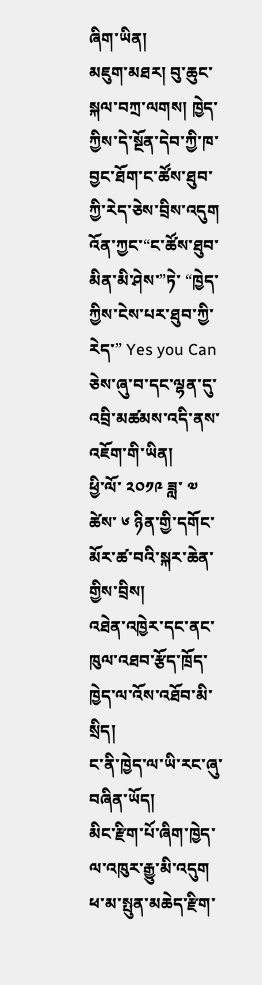ཞིག་ཡིན།
མཇུག་མཐར། བུ་ཆུང་སྐལ་བཀྲ་ལགས། ཁྱེད་ཀྱིས་དེ་སྔོན་དེབ་ཀྱི་ཁ་བྱང་ཐོག་ང་ཚོས་ཐུབ་ཀྱི་རེད་ཅེས་བྲིས་འདུག འོན་ཀྱང་“ང་ཚོས་ཐུབ་མིན་མི་ཤེས་”ཏེ་ “ཁྱེད་ཀྱིས་ངེས་པར་ཐུབ་ཀྱི་རེད་” Yes you Can ཅེས་ཞུ་བ་དང་ལྷན་དུ་འབྲི་མཚམས་འདི་ནས་འཇོག་གི་ཡིན།
ཕྱི་ལོ་ ༢༠༡༩ ཟླ་ ༧ ཚེས་ ༦ ཉིན་གྱི་དགོང་མོར་ཚ་བའི་སྐར་ཆེན་གྱིས་བྲིས།
འཐེན་འཁྱེར་དང་ནང་ཁུལ་འཐབ་རྩོད་ཁྲོད་ཁྱེད་ལ་འོས་འཐོབ་མི་སྲིད།
ང་ནི་ཁྱེད་ལ་ཡི་རང་ཞུ་བཞིན་ཡོད།
མིང་རྫིག་པོ་ཞིག་ཁྱེད་ལ་འཁུར་རྒྱུ་མི་འདུག ཕ་མ་སྤུན་མཆེད་རྫིག་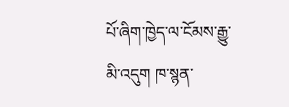པོ་ཞིག་ཁྱེད་ལ་ངོམས་རྒྱུ་མི་འདུག ཁ་སྙན་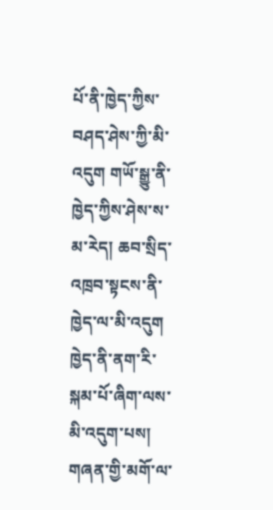པོ་ནི་ཁྱེད་ཀྱིས་བཤད་ཤེས་ཀྱི་མི་འདུག གཡོ་སྒྱུ་ནི་ཁྱེད་ཀྱིས་ཤེས་ས་མ་རེད། ཆབ་སྲིད་འཁྲབ་སྟངས་ནི་ཁྱེད་ལ་མི་འདུག ཁྱེད་ནི་ནག་རི་སྐམ་པོ་ཞིག་ལས་མི་འདུག་པས། གཞན་གྱི་མགོ་ལ་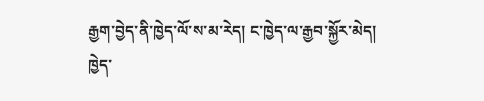རྒྱག་བྱེད་ནི་ཁྱེད་ལོ་ས་མ་རེད། ང་ཁྱེད་ལ་རྒྱབ་སྐྱོར་མེད། ཁྱེད་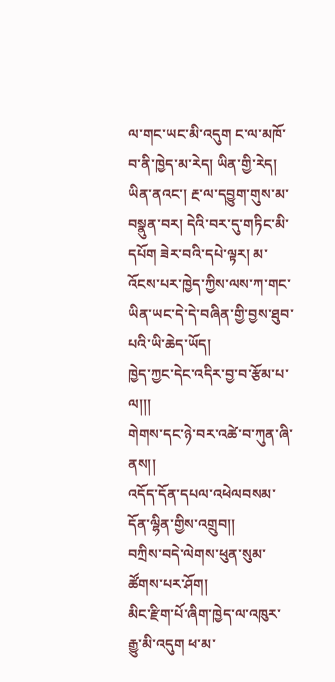ལ་གང་ཡང་མི་འདུག ང་ལ་མཁོ་བ་ནི་ཁྱེད་མ་རེད། ཡིན་གྱི་རེད། ཡིན་ནའང་། རྔ་ལ་དབྱུག་གུས་མ་བསྣུན་བར། དེའི་བར་དུ་གཏིང་མི་དཔོག ཟེར་བའི་དཔེ་ལྟར། མ་འོངས་པར་ཁྱེད་ཀྱིས་ལས་ཀ་གང་ཡིན་ཡང་དེ་དེ་བཞིན་གྱི་བྱས་ཐུབ་པའི་ཡི་ཆེད་ཡོད།
ཁྱེད་ཀྱང་དེང་འདིར་བྱ་བ་རྩོམ་པ་ལ།།།
གེགས་དང་ཉེ་བར་འཚེ་བ་ཀུན་ཞི་ནས།།
འདོད་དོན་དཔལ་འཕེལབསམ་དོན་ལྷིན་གྱིས་འགྲུབ།།
བཀྲིས་བདེ་ལེགས་ཕུན་སུམ་ཚོགས་པར་ཤོག།
མིང་རྫིག་པོ་ཞིག་ཁྱེད་ལ་འཁུར་རྒྱུ་མི་འདུག ཕ་མ་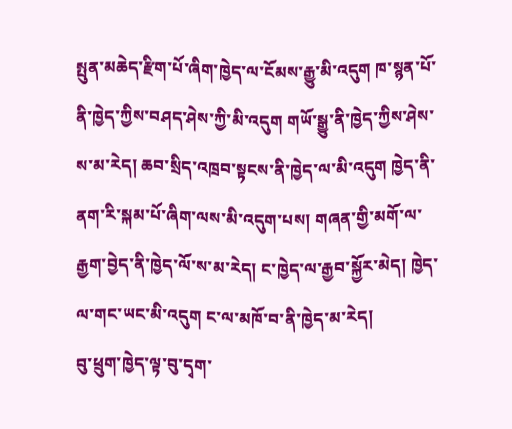སྤུན་མཆེད་རྫིག་པོ་ཞིག་ཁྱེད་ལ་ངོམས་རྒྱུ་མི་འདུག ཁ་སྙན་པོ་ནི་ཁྱེད་ཀྱིས་བཤད་ཤེས་ཀྱི་མི་འདུག གཡོ་སྒྱུ་ནི་ཁྱེད་ཀྱིས་ཤེས་ས་མ་རེད། ཆབ་སྲིད་འཁྲབ་སྟངས་ནི་ཁྱེད་ལ་མི་འདུག ཁྱེད་ནི་ནག་རི་སྐམ་པོ་ཞིག་ལས་མི་འདུག་པས། གཞན་གྱི་མགོ་ལ་རྒྱག་བྱེད་ནི་ཁྱེད་ལོ་ས་མ་རེད། ང་ཁྱེད་ལ་རྒྱབ་སྐྱོར་མེད། ཁྱེད་ལ་གང་ཡང་མི་འདུག ང་ལ་མཁོ་བ་ནི་ཁྱེད་མ་རེད།
བུ་ཕྲུག་ཁྱེད་ལྟ་བུ་དྭག་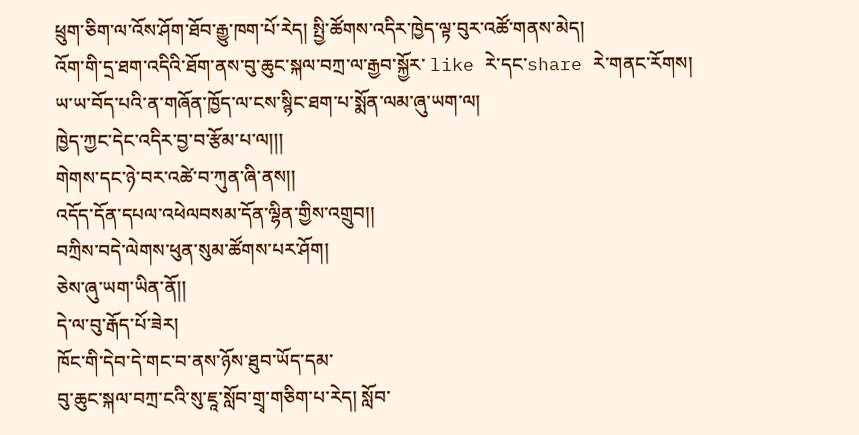ཕྲུག་ཅིག་ལ་འོས་ཤོག་ཐོབ་རྒྱུ་ཁག་པོ་རེད། སྤྱི་ཚོགས་འདིར་ཁྱེད་ལྟ་བུར་འཚོ་གནས་མེད།
འོག་གི་དྲ་ཐག་འདིའི་ཐོག་ནས་བུ་ཆུང་སྐལ་བཀྲ་ལ་རྒྱབ་སྐྱོར་ like རེ་དང་share རེ་གནང་རོགས།
ཡ་ཡ་བོད་པའི་ན་གཞོན་ཁྱོད་ལ་ངས་སྙིང་ཐག་པ་སྨོན་ལམ་ཞུ་ཡག་ལ།
ཁྱེད་ཀྱང་དེང་འདིར་བྱ་བ་རྩོམ་པ་ལ།།།
གེགས་དང་ཉེ་བར་འཚེ་བ་ཀུན་ཞི་ནས།།
འདོད་དོན་དཔལ་འཕེལབསམ་དོན་ལྷིན་གྱིས་འགྲུབ།།
བཀྲིས་བདེ་ལེགས་ཕུན་སུམ་ཚོགས་པར་ཤོག།
ཅེས་ཞུ་ཡག་ཡིན་ནོ།།
དེ་ལ་བུ་རྒོད་པོ་ཟེར།
ཁོང་གི་དེབ་དེ་གང་བ་ནས་ཉོས་ཐུབ་ཡོད་དམ་
བུ་ཆུང་སྐལ་བཀྲ་ངའི་སུ་ཇཱ་སློབ་གྲྭ་གཅིག་པ་རེད། སློབ་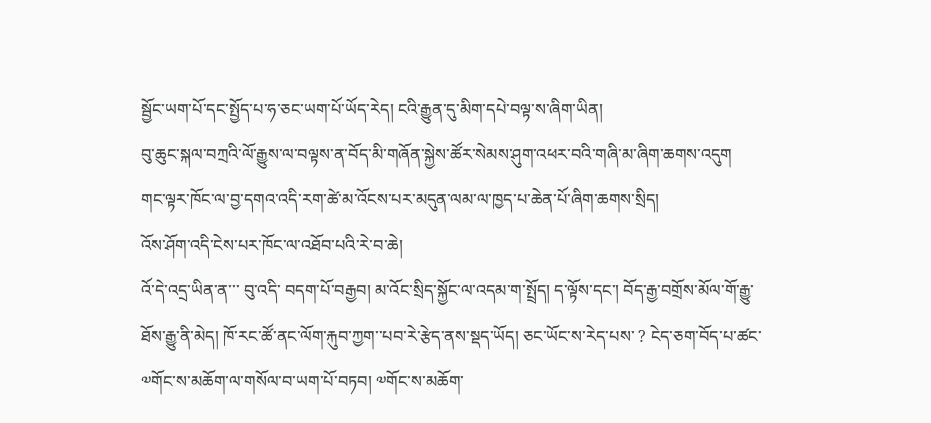སྦྱོང་ཡག་པོ་དང་སྤྱོད་པ་ཧ་ཅང་ཡག་པོ་ཡོད་རེད། ངའི་རྒྱུན་དུ་མིག་དཔེ་བལྟ་ས་ཞིག་ཡིན།
བུ་ཆུང་སྐལ་བཀྲའི་ལོ་རྒྱུས་ལ་བལྟས་ན་བོད་མི་གཞོན་སྐྱེས་ཚོར་སེམས་ཤུག་འཕར་བའི་གཞི་མ་ཞིག་ཆགས་འདུག
གང་ལྟར་ཁོང་ལ་བྱ་དགའ་འདི་རག་ཚེ་མ་འོངས་པར་མདུན་ལམ་ལ་ཁྱད་པ་ཆེན་པོ་ཞིག་ཆགས་སྲིད།
འོས་ཤོག་འདི་ངེས་པར་ཁོང་ལ་འཐོབ་པའི་རེ་བ་ཆེ།
འོ་དེ་འདྲ་ཡིན་ན་་་ བུ་འདི་ བདག་པོ་བརྒྱབ། མ་འོང་སྲིད་སྐྱོང་ལ་འདམ་ག་སྤྲོད། ད་ལྟོས་དང་། བོད་རྒྱ་བགྲོས་མོལ་གོ་རྒྱུ་ཐོས་རྒྱུ་ནི་མེད། ཁོ་རང་ཚོ་ནང་ལོག་རྐུབ་ཀྱག་་པབ་རེ་རྩེད་ནས་སྡད་ཡོད། ཅང་ཡོང་ས་རེད་པས་ ? ངེད་ཅག་བོད་པ་ཚང་ ༧གོང་ས་མཆོག་ལ་གསོལ་བ་ཡག་པོ་བཏབ། ༧གོང་ས་མཆོག་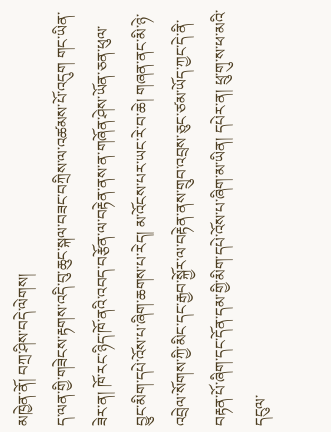མཁྱེན་ནོ། བཀྲ་ཤིས་བདེ་ལེགས།
ད་ལན་གྱི་གཟེངས་རྟགས་འདི་བུ་ཆུང་སྐལ་བཟང་བཀྲིས་ལ་འཚམས་པོ་འདུག གང་ཡིན་ཟེར་ན། ཁོ་རང་ཉིད་ཁོ་ནའི་འབད་བརྩོན་ལ་བརྟེན་ནས་ན་གཞོན་ཤེས་ཡོན་ཅན་ཕུལ་བྱུང་མིག་དཔེ་འོས་པ་ཞིག་ཆགས་པ་རེད། མ་འོངས་པར་ཡང་རེ་བ་ཆེ། གཞན་ནང་མི་ཉེ་འབྲེལ་སོགས་ཀྱི་མིང་དང་རྒྱབ་སྐྱོར་ལ་བརྟེན་ནས་གྲུབ་འབྲས་ཅུང་ཙམ་ཡོད་ཀྱང་དེ་ནི་བརྟན་པོ་ཞིག་དང་དོན་དམ་གྱི་མིག་དཔེ་འོས་པ་ཞིག་མ་ཡིན། དཔེར་ན། ཕྲུ་གུ་ས་ཕ་མའི་དངུལ་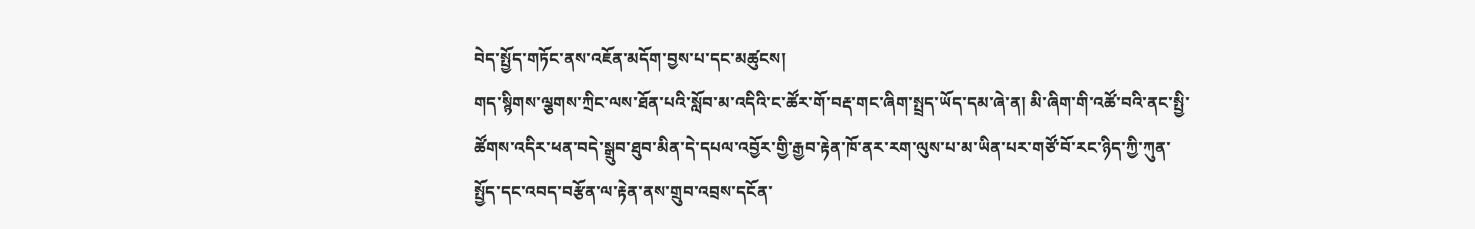བེད་སྤྱོད་གཏོང་ནས་འཇོན་མདོག་བྱས་པ་དང་མཚུངས།
གད་སྙིགས་ལྕགས་ཀྲིང་ལས་ཐོན་པའི་སློབ་མ་འདིའི་ང་ཚོར་གོ་བརྡ་གང་ཞིག་སྤྲད་ཡོད་དམ་ཞེ་ན། མི་ཞིག་གི་འཚོ་བའི་ནང་སྤྱི་ཚོགས་འདིར་ཕན་བདེ་སྒྲུབ་ཐུབ་མིན་དེ་དཔལ་འབྱོར་གྱི་རྒྱབ་རྟེན་ཁོ་ནར་རག་ལུས་པ་མ་ཡིན་པར་གཙོ་བོ་རང་ཉིད་ཀྱི་ཀུན་སྤྱོད་དང་འབད་བརྩོན་ལ་རྟེན་ནས་གྲུབ་འབྲས་དངོན་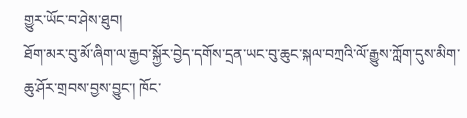གྱུར་ཡོང་བ་ཤེས་ཐུབ།
ཐོག་མར་བུ་མོ་ཞིག་ལ་རྒྱབ་སྐྱོར་བྱེད་དགོས་དྲན་ཡང་བུ་ཆུང་སྐལ་བཀྲའི་ལོ་རྒྱུས་ཀློག་དུས་མིག་ཆུ་ཤོར་གྲབས་བྱས་བྱུང་། ཁོང་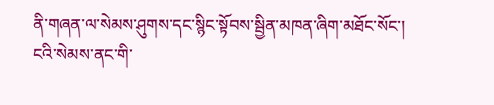ནི་གཞན་ལ་སེམས་ཤུགས་དང་སྙིང་སྟོབས་སྦྱིན་མཁན་ཞིག་མཐོང་སོང་།
ངའི་སེམས་ནང་གི་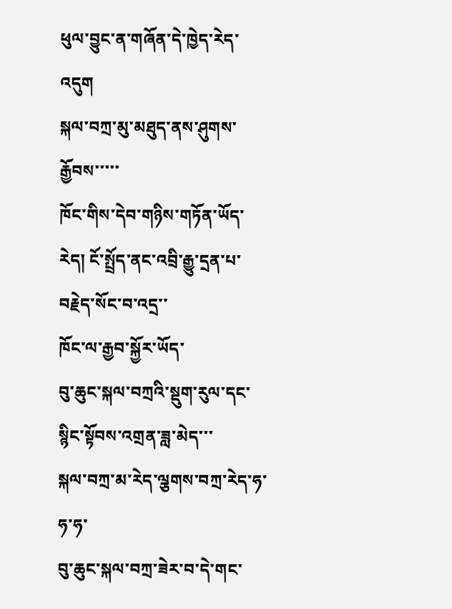ཕུལ་བྱུང་ན་གཞོན་དེ་ཁྱེད་རེད་འདུག
སྐལ་བཀྲ་མུ་མཐུད་ནས་ཤུགས་རྒྱོབས་་་་་
ཁོང་གིས་དེབ་གཉིས་གཏོན་ཡོད་རེད། ངོ་སྤྲོད་ནང་འབྲི་རྒྱུ་དྲན་པ་བརྗེད་སོང་བ་འདྲ་་
ཁོང་ལ་རྒྱབ་སྐྱོར་ཡོད་
བུ་ཆུང་སྐལ་བཀྲའི་སྡུག་རུལ་དང་སྙིང་སྟོབས་འགྲན་ཟླ་མེད་་་
སྐལ་བཀྲ་མ་རེད་ལྕགས་བཀྲ་རེད་ཧ་ཧ་ཧ་
བུ་ཆུང་སྐལ་བཀྲ་ཟེར་བ་དེ་གང་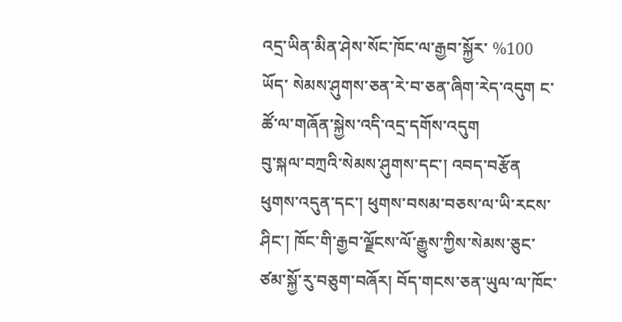འདྲ་ཡིན་མིན་ཤེས་སོང་ཁོང་ལ་རྒྱབ་སྐྱོར་ %100 ཡོད་ སེམས་ཤུགས་ཅན་རེ་བ་ཅན་ཞིག་རེད་འདུག ང་ཚོ་ལ་གཞོན་སྐྱེས་འདི་འདྲ་དགོས་འདུག
བུ་སྐལ་བཀྲའི་སེམས་ཤུགས་དང་། འབད་བརྩོན ཕུགས་འདུན་དང་། ཕུགས་བསམ་བཅས་ལ་ཡི་རངས་ཤིང་། ཁོང་གི་རྒྱབ་ལྗོངས་ལོ་རྒྱུས་ཀྱིས་སེམས་ཅུང་ཙམ་སྐྱོ་རུ་བཅུག་བཞོར། བོད་གངས་ཅན་ཡུལ་ལ་ཁོང་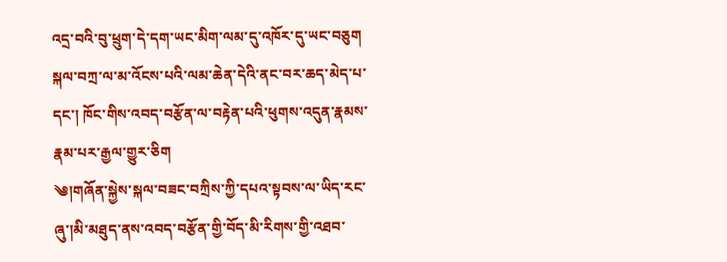འདྲ་བའི་བུ་ཕྲུག་དེ་དག་ཡང་མིག་ལམ་དུ་འཁོར་དུ་ཡང་བཅུག
སྐལ་བཀྲ་ལ་མ་འོངས་པའི་ལམ་ཆེན་དེའི་ནང་བར་ཆད་མེད་པ་དང་། ཁོང་གིས་འབད་བརྩོན་ལ་བརྟེན་པའི་ཕུགས་འདུན་རྣམས་རྣམ་པར་རྒྱལ་གྱུར་ཅིག
༄།གཞོན་སྐྱེས་སྐལ་བཟང་བཀྲིས་ཀྱི་དཔའ་སྟབས་ལ་ཡིད་རང་ཞུ་།མི་མཐུད་ནས་འབད་བརྩོན་གྱི་བོད་མི་རིགས་གྱི་འཐབ་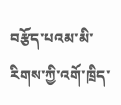བརྩོད་པའམ་མི་རིགས་ཀྱི་འགོ་ཁྲིད་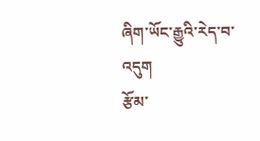ཞིག་ཡོང་རྒྱུའི་རེད་བ་འདུག
རྩོམ་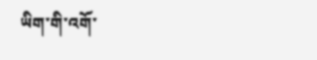ཡིག་གི་འགོ་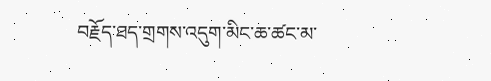བརྗོད་ཐད་གྲགས་འདུག་མིང་ཆ་ཚང་མ་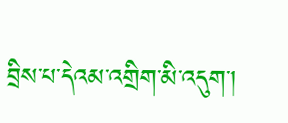བྲིས་པ་དེའམ་འགྲིག་མི་འདུག་།